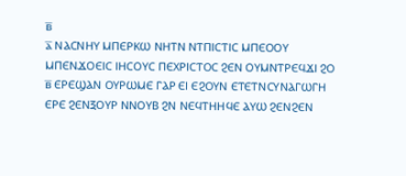ⲃ̅
ⲁ̅ ⲚⲀⲤⲚⲎⲨ ⲘⲠⲈⲢⲔⲰ ⲚⲎⲦⲚ ⲚⲦⲠⲒⲤⲦⲒⲤ ⲘⲠⲈⲞⲞⲨ ⲘⲠⲈⲚϪⲞⲈⲒⲤ ⲒⲎⲤⲞⲨⲤ ⲠⲈⲬⲢⲒⲤⲦⲞⲤ ϨⲈⲚ ⲞⲨⲘⲚⲦⲢⲈϤϪⲒ ϨⲞ ⲃ̅ ⲈⲢⲈϢⲀⲚ ⲞⲨⲢⲰⲘⲈ ⲄⲀⲢ ⲈⲒ ⲈϨⲞⲨⲚ ⲈⲦⲈⲦⲚⲤⲨⲚⲀⲄⲰⲄⲎ ⲈⲢⲈ ϨⲈⲚⲜⲞⲨⲢ ⲚⲚⲞⲨⲂ ϨⲚ ⲚⲈϤⲦⲎⲎϤⲈ ⲀⲨⲰ ϨⲈⲚϨⲈⲚ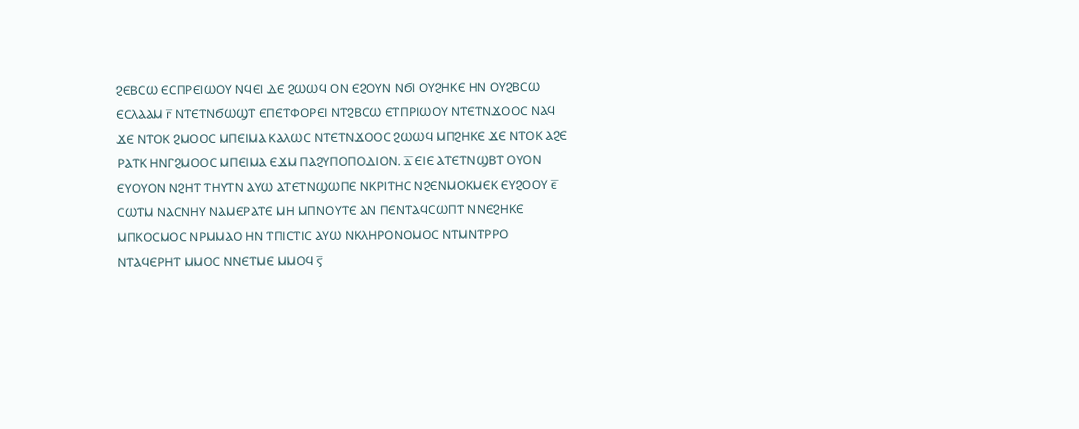ϨⲈⲂⲤⲰ ⲈⲤⲠⲢⲈⲒⲰⲞⲨ ⲚϤⲈⲒ ⲆⲈ ϨⲰⲰϤ ⲞⲚ ⲈϨⲞⲨⲚ ⲚϬⲒ ⲞⲨϨⲎⲔⲈ ⲎⲚ ⲞⲨϨⲂⲤⲰ ⲈⲤⲖⲀⲀⲘ ⲅ̅ ⲚⲦⲈⲦⲚϬⲰϢⲦ ⲈⲠⲈⲦⲪⲞⲢⲈⲒ ⲚⲦϨⲂⲤⲰ ⲈⲦⲠⲢⲒⲰⲞⲨ ⲚⲦⲈⲦⲚϪⲞⲞⲤ ⲚⲀϤ ϪⲈ ⲚⲦⲞⲔ ϨⲘⲞⲞⲤ ⲘⲠⲈⲒⲘⲀ ⲔⲀⲖⲰⲤ ⲚⲦⲈⲦⲚϪⲞⲞⲤ ϨⲰⲰϤ ⲘⲠϨⲎⲔⲈ ϪⲈ ⲚⲦⲞⲔ ⲀϨⲈ ⲢⲀⲦⲔ ⲎⲚⲄϨⲘⲞⲞⲤ ⲘⲠⲈⲒⲘⲀ ⲈϪⲘ ⲠⲀϨⲨⲠⲞⲠⲞⲆⲒⲞⲚ. ⲇ̅ ⲈⲒⲈ ⲀⲦⲈⲦⲚϢⲂⲦ ⲞⲨⲞⲚ ⲈⲨⲞⲨⲞⲚ ⲚϨⲎⲦ ⲦⲎⲨⲦⲚ ⲀⲨⲰ ⲀⲦⲈⲦⲚϢⲰⲠⲈ ⲚⲔⲢⲒⲦⲎⲤ ⲚϨⲈⲚⲘⲞⲔⲘⲈⲔ ⲈⲨϨⲞⲞⲨ ⲉ̅ ⲤⲰⲦⲘ ⲚⲀⲤⲚⲎⲨ ⲚⲀⲘⲈⲢⲀⲦⲈ ⲘⲎ ⲘⲠⲚⲞⲨⲦⲈ ⲀⲚ ⲠⲈⲚⲦⲀϤⲤⲰⲠⲦ ⲚⲚⲈϨⲎⲔⲈ ⲘⲠⲔⲞⲤⲘⲞⲤ ⲚⲢⲘⲘⲀⲞ ⲎⲚ ⲦⲠⲒⲤⲦⲒⲤ ⲀⲨⲰ ⲚⲔⲖⲎⲢⲞⲚⲞⲘⲞⲤ ⲚⲦⲘⲚⲦⲢⲢⲞ ⲚⲦⲀϤⲈⲢⲎⲦ ⲘⲘⲞⲤ ⲚⲚⲈⲦⲘⲈ ⲘⲘⲞϤ ⲋ̅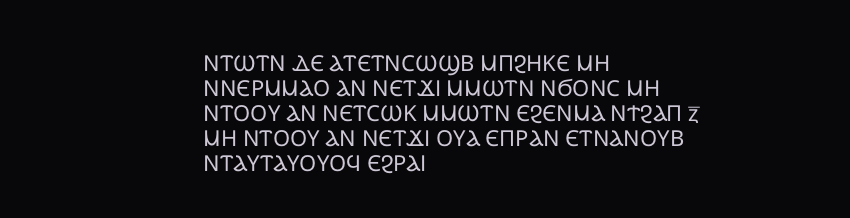ⲚⲦⲰⲦⲚ ⲆⲈ ⲀⲦⲈⲦⲚⲤⲰϢⲂ ⲘⲠϨⲎⲔⲈ ⲘⲎ ⲚⲚⲈⲢⲘⲘⲀⲞ ⲀⲚ ⲚⲈⲦϪⲒ ⲘⲘⲰⲦⲚ ⲚϬⲞⲚⲤ ⲘⲎ ⲚⲦⲞⲞⲨ ⲀⲚ ⲚⲈⲦⲤⲰⲔ ⲘⲘⲰⲦⲚ ⲈϨⲈⲚⲘⲀ ⲚϮϨⲀⲠ ⲍ̅ ⲘⲎ ⲚⲦⲞⲞⲨ ⲀⲚ ⲚⲈⲦϪⲒ ⲞⲨⲀ ⲈⲠⲢⲀⲚ ⲈⲦⲚⲀⲚⲞⲨⲂ ⲚⲦⲀⲨⲦⲀⲨⲞⲨⲞϤ ⲈϨⲢⲀⲒ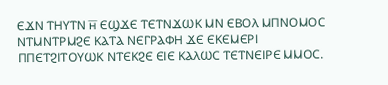ⲈϪⲚ ⲦⲎⲨⲦⲚ ⲏ̅ ⲈϢϪⲈ ⲦⲈⲦⲚϪⲰⲔ ⲘⲚ ⲈⲂⲞⲖ ⲘⲠⲚⲞⲘⲞⲤ ⲚⲦⲘⲚⲦⲢⲘϨⲈ ⲔⲀⲦⲀ ⲚⲈⲄⲢⲀⲪⲎ ϪⲈ ⲈⲔⲈⲘⲈⲢⲒ ⲠⲠⲈⲦϨⲒⲦⲞⲨⲰⲔ ⲚⲦⲈⲔϨⲈ ⲈⲒⲈ ⲔⲀⲖⲰⲤ ⲦⲈⲦⲚⲈⲒⲢⲈ ⲘⲘⲞⲤ.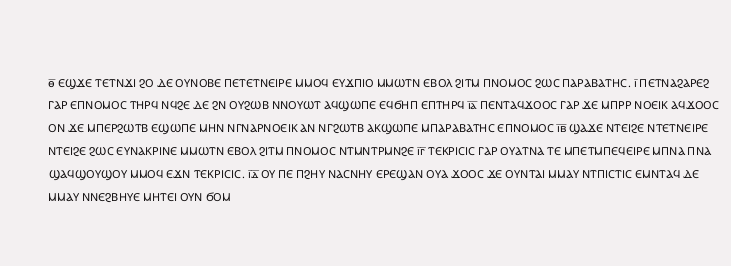ⲑ̅ ⲈϢϪⲈ ⲦⲈⲦⲚϪⲒ ϨⲞ ⲆⲈ ⲞⲨⲚⲞⲂⲈ ⲠⲈⲦⲈⲦⲚⲈⲒⲢⲈ ⲘⲘⲞϤ ⲈⲨϪⲠⲒⲞ ⲘⲘⲰⲦⲚ ⲈⲂⲞⲖ ϨⲒⲦⲘ ⲠⲚⲞⲘⲞⲤ ϨⲰⲤ ⲠⲀⲢⲀⲂⲀⲦⲎⲤ. ⲓ̅ ⲠⲈⲦⲚⲀϨⲀⲢⲈϨ ⲄⲀⲢ ⲈⲠⲚⲞⲘⲞⲤ ⲦⲎⲢϤ ⲚϤϨⲈ ⲆⲈ ϨⲚ ⲞⲨϨⲰⲂ ⲚⲚⲞⲨⲰⲦ ⲀϤϢⲰⲠⲈ ⲈϤϬⲎⲠ ⲈⲠⲦⲎⲢϤ ⲓ̅ⲁ̅ ⲠⲈⲚⲦⲀϤϪⲞⲞⲤ ⲄⲀⲢ ϪⲈ ⲘⲠⲢⲢ ⲚⲞⲈⲒⲔ ⲀϤϪⲞⲞⲤ ⲞⲚ ϪⲈ ⲘⲠⲈⲢϨⲰⲦⲂ ⲈϢⲰⲠⲈ ⲘⲎⲚ ⲚⲄⲚⲀⲢⲚⲞⲈⲒⲔ ⲀⲚ ⲚⲄϨⲰⲦⲂ ⲀⲔϢⲰⲠⲈ ⲘⲠⲀⲢⲀⲂⲀⲦⲎⲤ ⲈⲠⲚⲞⲘⲞⲤ ⲓ̅ⲃ̅ ϢⲀϪⲈ ⲚⲦⲈⲒϨⲈ ⲚⲦⲈⲦⲚⲈⲒⲢⲈ ⲚⲦⲈⲒϨⲈ ϨⲰⲤ ⲈⲨⲚⲀⲔⲢⲒⲚⲈ ⲘⲘⲰⲦⲚ ⲈⲂⲞⲖ ϨⲒⲦⲘ ⲠⲚⲞⲘⲞⲤ ⲚⲦⲘⲚⲦⲢⲘⲚϨⲈ ⲓ̅ⲅ̅ ⲦⲈⲔⲢⲒⲤⲒⲤ ⲄⲀⲢ ⲞⲨⲀⲦⲚⲀ ⲦⲈ ⲘⲠⲈⲦⲘⲠⲈϤⲈⲒⲢⲈ ⲘⲠⲚⲀ ⲠⲚⲀ ϢⲀϤϢⲞⲨϢⲞⲨ ⲘⲘⲞϤ ⲈϪⲚ ⲦⲈⲔⲢⲒⲤⲒⲤ. ⲓ̅ⲇ̅ ⲞⲨ ⲠⲈ ⲠϨⲎⲨ ⲚⲀⲤⲚⲎⲨ ⲈⲢⲈϢⲀⲚ ⲞⲨⲀ ϪⲞⲞⲤ ϪⲈ ⲞⲨⲚⲦⲀⲒ ⲘⲘⲀⲨ ⲚⲦⲠⲒⲤⲦⲒⲤ ⲈⲘⲚⲦⲀϤ ⲆⲈ ⲘⲘⲀⲨ ⲚⲚⲈϨⲂⲎⲨⲈ ⲘⲎⲦⲈⲒ ⲞⲨⲚ ϬⲞⲘ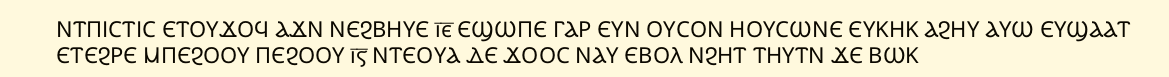ⲚⲦⲠⲒⲤⲦⲒⲤ ⲈⲦⲞⲨϪⲞϤ ⲀϪⲚ ⲚⲈϨⲂⲎⲨⲈ ⲓ̅ⲉ̅ ⲈϢⲰⲠⲈ ⲄⲀⲢ ⲈⲨⲚ ⲞⲨⲤⲞⲚ ⲎⲞⲨⲤⲰⲚⲈ ⲈⲨⲔⲎⲔ ⲀϨⲎⲨ ⲀⲨⲰ ⲈⲨϢⲀⲀⲦ ⲈⲦⲈϨⲢⲈ ⲘⲠⲈϨⲞⲞⲨ ⲠⲈϨⲞⲞⲨ ⲓ̅ⲋ̅ ⲚⲦⲈⲞⲨⲀ ⲆⲈ ϪⲞⲞⲤ ⲚⲀⲨ ⲈⲂⲞⲖ ⲚϨⲎⲦ ⲦⲎⲨⲦⲚ ϪⲈ ⲂⲰⲔ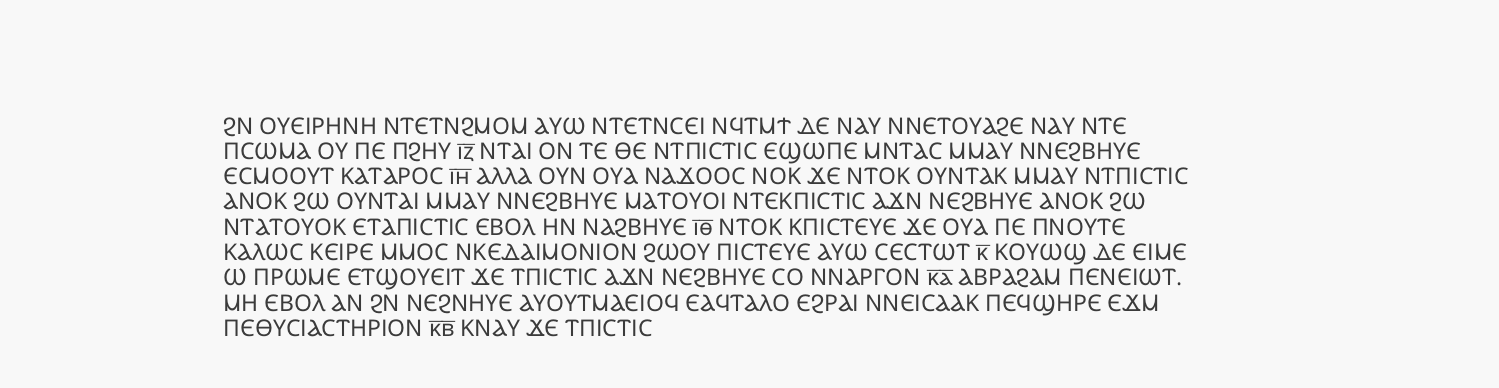ϨⲚ ⲞⲨⲈⲒⲢⲎⲚⲎ ⲚⲦⲈⲦⲚϨⲘⲞⲘ ⲀⲨⲰ ⲚⲦⲈⲦⲚⲤⲈⲒ ⲚϤⲦⲘϮ ⲆⲈ ⲚⲀⲨ ⲚⲚⲈⲦⲞⲨⲀϨⲈ ⲚⲀⲨ ⲚⲦⲈ ⲠⲤⲰⲘⲀ ⲞⲨ ⲠⲈ ⲠϨⲎⲨ ⲓ̅ⲍ̅ ⲚⲦⲀⲒ ⲞⲚ ⲦⲈ ⲐⲈ ⲚⲦⲠⲒⲤⲦⲒⲤ ⲈϢⲰⲠⲈ ⲘⲚⲦⲀⲤ ⲘⲘⲀⲨ ⲚⲚⲈϨⲂⲎⲨⲈ ⲈⲤⲘⲞⲞⲨⲦ ⲔⲀⲦⲀⲢⲞⲤ ⲓ̅ⲏ̅ ⲀⲖⲖⲀ ⲞⲨⲚ ⲞⲨⲀ ⲚⲀϪⲞⲞⲤ ⲚⲞⲔ ϪⲈ ⲚⲦⲞⲔ ⲞⲨⲚⲦⲀⲔ ⲘⲘⲀⲨ ⲚⲦⲠⲒⲤⲦⲒⲤ ⲀⲚⲞⲔ ϨⲰ ⲞⲨⲚⲦⲀⲒ ⲘⲘⲀⲨ ⲚⲚⲈϨⲂⲎⲨⲈ ⲘⲀⲦⲞⲨⲞⲒ ⲚⲦⲈⲔⲠⲒⲤⲦⲒⲤ ⲀϪⲚ ⲚⲈϨⲂⲎⲨⲈ ⲀⲚⲞⲔ ϨⲰ ⲚⲦⲀⲦⲞⲨⲞⲔ ⲈⲦⲀⲠⲒⲤⲦⲒⲤ ⲈⲂⲞⲖ ⲎⲚ ⲚⲀϨⲂⲎⲨⲈ ⲓ̅ⲑ̅ ⲚⲦⲞⲔ ⲔⲠⲒⲤⲦⲈⲨⲈ ϪⲈ ⲞⲨⲀ ⲠⲈ ⲠⲚⲞⲨⲦⲈ ⲔⲀⲖⲰⲤ ⲔⲈⲒⲢⲈ ⲘⲘⲞⲤ ⲚⲔⲈⲆⲀⲒⲘⲞⲚⲒⲞⲚ ϨⲰⲞⲨ ⲠⲒⲤⲦⲈⲨⲈ ⲀⲨⲰ ⲤⲈⲤⲦⲰⲦ ⲕ̅ ⲔⲞⲨⲰϢ ⲆⲈ ⲈⲒⲘⲈ Ⲱ ⲠⲢⲰⲘⲈ ⲈⲦϢⲞⲨⲈⲒⲦ ϪⲈ ⲦⲠⲒⲤⲦⲒⲤ ⲀϪⲚ ⲚⲈϨⲂⲎⲨⲈ ⲤⲞ ⲚⲚⲀⲢⲄⲞⲚ ⲕ̅ⲁ̅ ⲀⲂⲢⲀϨⲀⲘ ⲠⲈⲚⲈⲒⲰⲦ. ⲘⲎ ⲈⲂⲞⲖ ⲀⲚ ϨⲚ ⲚⲈϨⲚⲎⲨⲈ ⲀⲨⲞⲨⲦⲘⲀⲈⲒⲞϤ ⲈⲀϤⲦⲀⲖⲞ ⲈϨⲢⲀⲒ ⲚⲚⲈⲒⲤⲀⲀⲔ ⲠⲈϤϢⲎⲢⲈ ⲈϪⲘ ⲠⲈⲐⲨⲤⲒⲀⲤⲦⲎⲢⲒⲞⲚ ⲕ̅ⲃ̅ ⲔⲚⲀⲨ ϪⲈ ⲦⲠⲒⲤⲦⲒⲤ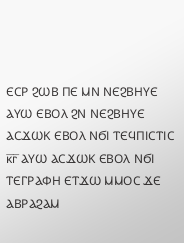ⲈⲤⲢ ϨⲰⲂ ⲠⲈ ⲘⲚ ⲚⲈϨⲂⲎⲨⲈ ⲀⲨⲰ ⲈⲂⲞⲖ ϨⲚ ⲚⲈϨⲂⲎⲨⲈ ⲀⲤϪⲰⲔ ⲈⲂⲞⲖ ⲚϬⲒ ⲦⲈϤⲠⲒⲤⲦⲒⲤ ⲕ̅ⲅ̅ ⲀⲨⲰ ⲀⲤϪⲰⲔ ⲈⲂⲞⲖ ⲚϬⲒ ⲦⲈⲄⲢⲀⲪⲎ ⲈⲦϪⲰ ⲘⲘⲞⲤ ϪⲈ ⲀⲂⲢⲀϨⲀⲘ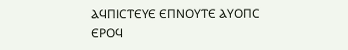ⲀϤⲠⲒⲤⲦⲈⲨⲈ ⲈⲠⲚⲞⲨⲦⲈ ⲀⲨⲞⲠⲤ ⲈⲢⲞϤ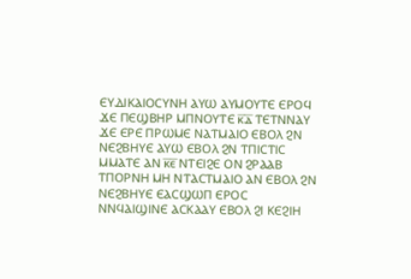ⲈⲨⲆⲒⲔⲀⲒⲞⲤⲨⲚⲎ ⲀⲨⲰ ⲀⲨⲘⲞⲨⲦⲈ ⲈⲢⲞϤ ϪⲈ ⲠⲈϢⲂⲎⲢ ⲘⲠⲚⲞⲨⲦⲈ ⲕ̅ⲇ̅ ⲦⲈⲦⲚⲚⲀⲨ ϪⲈ ⲈⲢⲈ ⲠⲢⲰⲘⲈ ⲚⲀⲦⲘⲀⲒⲞ ⲈⲂⲞⲖ ϨⲚ ⲚⲈϨⲂⲎⲨⲈ ⲀⲨⲰ ⲈⲂⲞⲖ ϨⲚ ⲦⲠⲒⲤⲦⲒⲤ ⲘⲘⲀⲦⲈ ⲀⲚ ⲕ̅ⲉ̅ ⲚⲦⲈⲒϨⲈ ⲞⲚ ϨⲢⲀⲀⲂ ⲦⲠⲞⲢⲚⲎ ⲘⲎ ⲚⲦⲀⲤⲦⲘⲀⲒⲞ ⲀⲚ ⲈⲂⲞⲖ ϨⲚ ⲚⲈϨⲂⲎⲨⲈ ⲈⲀⲤϢⲰⲠ ⲈⲢⲞⲤ ⲚⲚϤⲀⲒϢⲒⲚⲈ ⲀⲤⲔⲀⲀⲨ ⲈⲂⲞⲖ ϨⲒ ⲔⲈϨⲒⲎ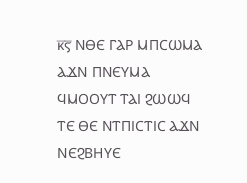ⲕ̅ⲋ̅ ⲚⲐⲈ ⲄⲀⲢ ⲘⲠⲤⲰⲘⲀ ⲀϪⲚ ⲠⲚⲈⲨⲘⲀ ϤⲘⲞⲞⲨⲦ ⲦⲀⲒ ϨⲰⲰϤ ⲦⲈ ⲐⲈ ⲚⲦⲠⲒⲤⲦⲒⲤ ⲀϪⲚ ⲚⲈϨⲂⲎⲨⲈ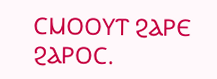ⲤⲘⲞⲞⲨⲦ ϨⲀⲢⲈ ϨⲀⲢⲞⲤ.